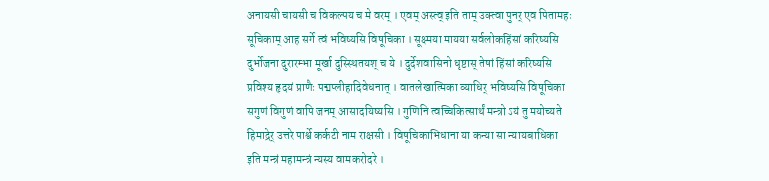अनायसी चायसी च विकल्पय च मे वरम् । एवम् अस्त्व् इति ताम् उक्त्वा पुनर् एव पितामहः
सूचिकाम् आह सर्गे त्वं भविष्यसि विषूचिका । सूक्ष्मया मायया सर्वलोकहिंसां करिष्यसि
दुर्भोजना दुरारम्भा मूर्खा दुस्स्थितयश् च ये । दुर्देशवासिनो धृष्टास् तेषां हिंसां करिष्यसि
प्रविश्य हृदयं प्राणैः पद्मप्लीहादिवेधनात् । वातलेखात्मिका व्याधिर् भविष्यसि विषूचिका
सगुणं विगुणं वापि जनम् आसादयिष्यसि । गुणिनि त्वच्चिकित्सार्थं मन्त्रो ऽयं तु मयोच्यते
हिमाद्रेर् उत्तरे पार्श्वे कर्कटी नाम राक्षसी । विषूचिकाभिधाना या कन्या सा न्यायबाधिका
इति मन्त्रं महामन्त्रं न्यस्य वामकरोदरे ।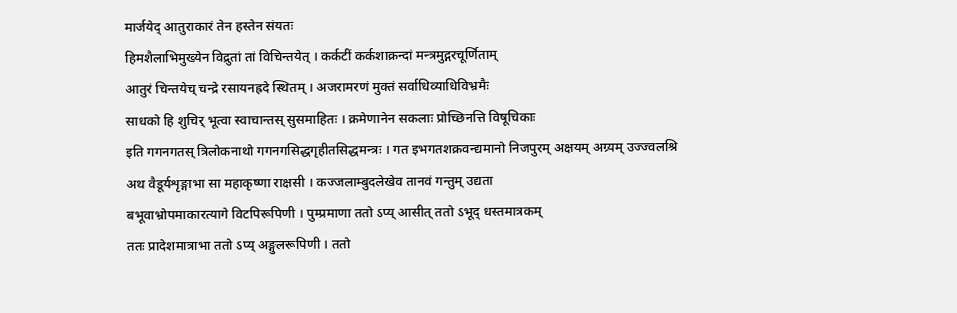मार्जयेद् आतुराकारं तेन हस्तेन संयतः
हिमशैलाभिमुख्येन विद्रुतां तां विचिन्तयेत् । कर्कटीं कर्कशाक्रन्दां मन्त्रमुद्गरचूर्णिताम्
आतुरं चिन्तयेच् चन्द्रे रसायनह्रदे स्थितम् । अजरामरणं मुक्तं सर्वाधिव्याधिविभ्रमैः
साधको हि शुचिर् भूत्वा स्वाचान्तस् सुसमाहितः । क्रमेणानेन सकलाः प्रोच्छिनत्ति विषूचिकाः
इति गगनगतस् त्रिलोकनाथो गगनगसिद्धगृहीतसिद्धमन्त्रः । गत इभगतशक्रवन्द्यमानो निजपुरम् अक्षयम् अग्र्यम् उज्ज्वलश्रि
अथ वैडूर्यशृङ्गाभा सा महाकृष्णा राक्षसी । कज्जलाम्बुदलेखेव तानवं गन्तुम् उद्यता
बभूवाभ्रोपमाकारत्यागे विटपिरूपिणी । पुम्प्रमाणा ततो ऽप्य् आसीत् ततो ऽभूद् धस्तमात्रकम्
ततः प्रादेशमात्राभा ततो ऽप्य् अङ्गुलरूपिणी । ततो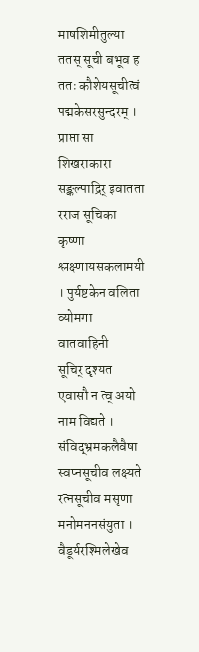माषशिमीतुल्या ततस् सूची बभूव ह
ततः कौशेयसूचीत्वं पद्मकेसरसुन्दरम् । प्राप्ता सा शिखराकारा सङ्कल्पाद्रिर् इवातता
रराज सूचिका कृष्णा श्लक्ष्णायसकलामयी । पुर्यष्टकेन वलिता व्योमगा वातवाहिनी
सूचिर् दृश्यत एवासौ न त्व् अयो नाम विद्यते । संविद्भ्रमकलैवैषा स्वप्नसूचीव लक्ष्यते
रत्नसूचीव मसृणा मनोमननसंयुता । वैडूर्यरश्मिलेखेव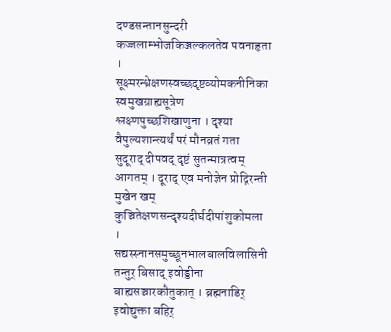दण्डसन्तानसुन्दरी
कज्जलाम्भोजकिञ्जल्कलतेव पवनाहृता । सूक्ष्मरन्ध्रेक्षणस्वच्छदृष्टव्योमकनीनिका
स्वमुखग्राह्यसूत्रेण श्लक्ष्णपुच्छशिखाणुना । दृश्या वैपुल्यशान्त्यर्थं परं मौनव्रतं गता
सुदूराद् दीपवद् दृष्टं सुतन्मात्रत्वम् आगतम् । दूराद् एव मनोज्ञेन प्रोद्गिरन्ती मुखेन खम्
कुञ्चितेक्षणसन्दृश्यदीर्घदीपांशुकोमला । सद्यस्स्नानसमुच्छूनभालबालविलासिनी
तन्तुर् बिसाद् इवोड्डीना बाह्यसञ्चारकौतुकात् । ब्रह्मनाडिर् इवोद्युक्ता बहिर्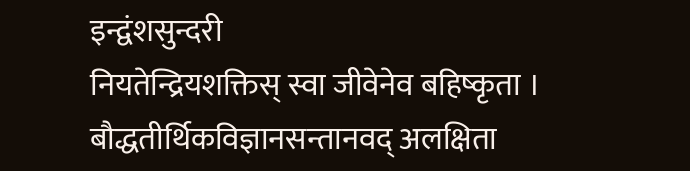इन्द्वंशसुन्दरी
नियतेन्द्रियशक्तिस् स्वा जीवेनेव बहिष्कृता । बौद्धतीर्थिकविज्ञानसन्तानवद् अलक्षिता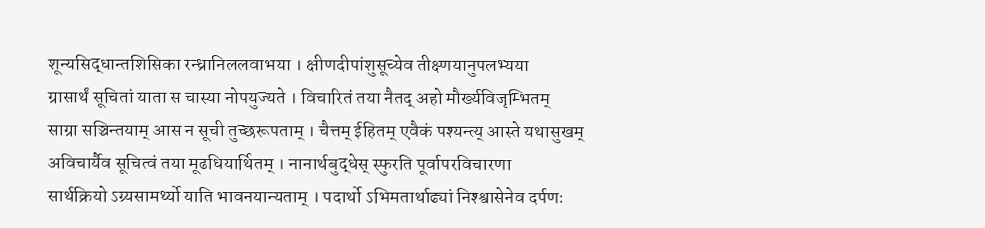शून्यसिद्धान्तशिसिका रन्ध्रानिललवाभया । क्षीणदीपांशुसूच्येव तीक्ष्णयानुपलभ्यया
ग्रासार्थं सूचितां याता स चास्या नोपयुज्यते । विचारितं तया नैतद् अहो मौर्ख्यविजृम्भितम्
साग्रा सञ्चिन्तयाम् आस न सूची तुच्छरूपताम् । चैत्तम् ईहितम् एवैकं पश्यन्त्य् आस्ते यथासुखम्
अविचार्यैव सूचित्वं तया मूढधियार्थितम् । नानार्थबुद्धेस् स्फुरति पूर्वापरविचारणा
सार्थक्रियो ऽग्र्यसामर्थ्यो याति भावनयान्यताम् । पदार्थो ऽभिमतार्थाढ्यां निश्श्वासेनेव दर्पणः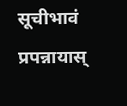सूचीभावं प्रपन्नायास्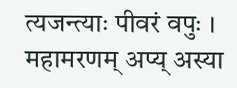त्यजन्त्याः पीवरं वपुः । महामरणम् अप्य् अस्या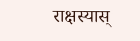राक्षस्यास्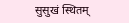सुसुखं स्थितम्